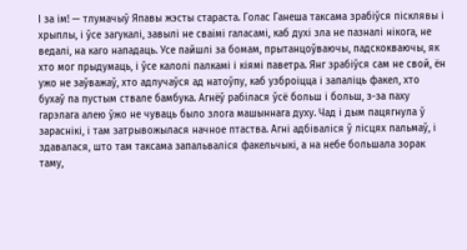І за ім! — тлумачыў Япавы жэсты стараста. Голас Ганеша таксама зрабіўся пісклявы і хрыплы, і ўсе загукалі, завылі не сваімі галасамі, каб духі зла не пазналі нікога, не ведалі, на каго нападаць. Усе пайшлі за бомам, прытанцоўваючы, падскокваючы, як хто мог прыдумаць, і ўсе калолі палкамі і кіямі паветра. Янг зрабіўся сам не свой, ён ужо не заўважаў, хто адлучаўся ад натоўпу, каб узброіцца і запаліць факел, хто бухаў па пустым ствале бамбука. Агнёў рабілася ўсё больш і больш, з-за паху гарэлага алею ўжо не чуваць было злога машыннага духу. Чад і дым пацягнула ў зараснікі, і там затрывожылася начное птаства. Агні адбіваліся ў лісцях пальмаў, і здавалася, што там таксама запальваліся факельчыкі, а на небе большала зорак таму,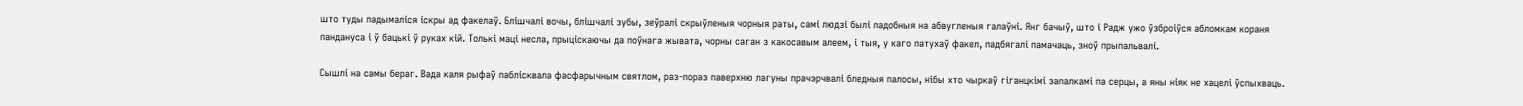што туды падымаліся іскры ад факелаў. Блішчалі вочы, блішчалі зубы, зеўралі скрыўленыя чорныя раты, самі людзі былі падобныя на абвугленыя галаўні. Янг бачыў, што і Радж ужо ўзброіўся абломкам кораня пандануса і ў бацькі ў руках кій. Толькі маці несла, прыціскаючы да поўнага жывата, чорны саган з какосавым алеем, і тыя, у каго патухаў факел, падбягалі памачаць, зноў прыпальвалі.

Сышлі на самы бераг. Вада каля рыфаў паблісквала фасфарычным святлом, раз-пораз паверхню лагуны прачэрчвалі бледныя палосы, нібы хто чыркаў гіганцкімі запалкамі па серцы, а яны ніяк не хацелі ўспыхваць.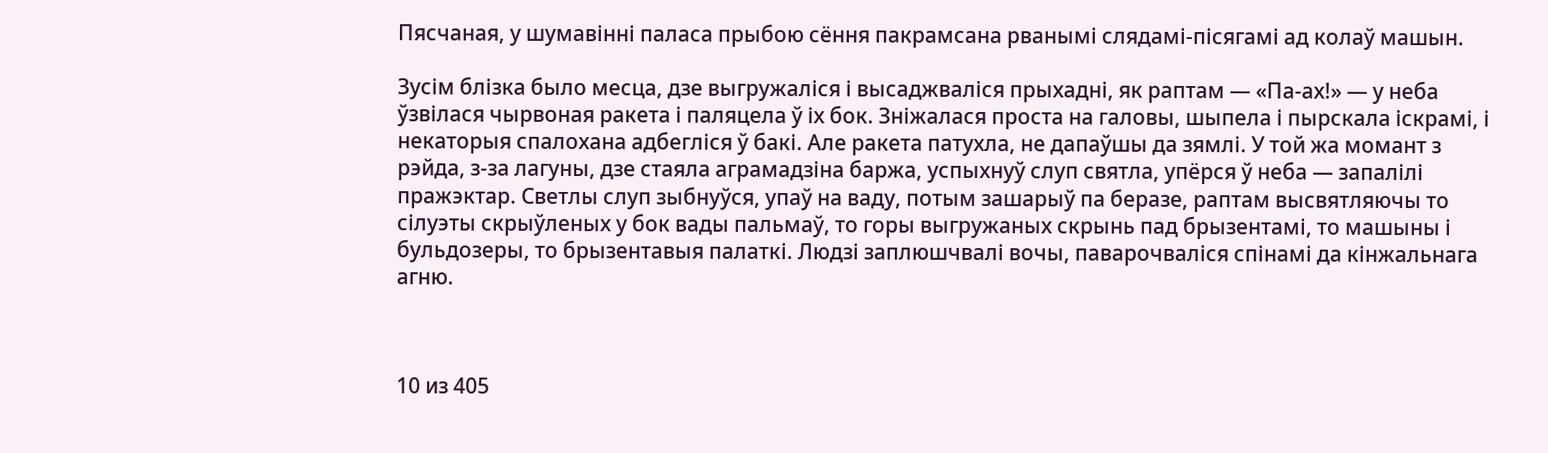Пясчаная, у шумавінні паласа прыбою сёння пакрамсана рванымі слядамі-пісягамі ад колаў машын.

Зусім блізка было месца, дзе выгружаліся і высаджваліся прыхадні, як раптам — «Па-ах!» — у неба ўзвілася чырвоная ракета і паляцела ў іх бок. Зніжалася проста на галовы, шыпела і пырскала іскрамі, і некаторыя спалохана адбегліся ў бакі. Але ракета патухла, не дапаўшы да зямлі. У той жа момант з рэйда, з-за лагуны, дзе стаяла аграмадзіна баржа, успыхнуў слуп святла, упёрся ў неба — запалілі пражэктар. Светлы слуп зыбнуўся, упаў на ваду, потым зашарыў па беразе, раптам высвятляючы то сілуэты скрыўленых у бок вады пальмаў, то горы выгружаных скрынь пад брызентамі, то машыны і бульдозеры, то брызентавыя палаткі. Людзі заплюшчвалі вочы, паварочваліся спінамі да кінжальнага агню.



10 из 405